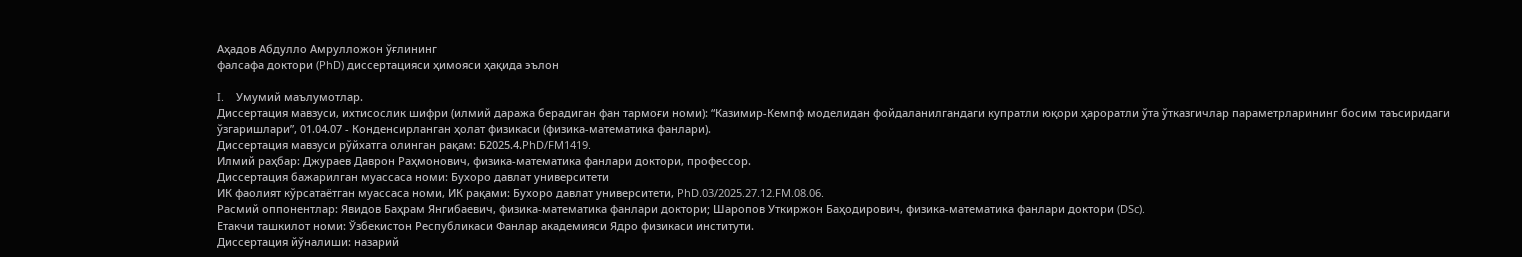Аҳадов Абдулло Амрулложон ўғлининг
фалсафа доктори (PhD) диссертацияси ҳимояси ҳақида эълон

I.    Умумий маълумотлар.
Диссертация мавзуси, ихтисослик шифри (илмий даража берадиган фан тармоғи номи): “Казимир-Кемпф моделидан фойдаланилгандаги купратли юқори ҳароратли ўта ўтказгичлар параметрларининг босим таъсиридаги ўзгаришлари”, 01.04.07 - Конденсирланган ҳолат физикаси (физика-математика фанлари).
Диссертация мавзуси рўйхатга олинган рақам: Б2025.4.PhD/FM1419.
Илмий раҳбар: Джураев Даврон Раҳмонович, физика-математика фанлари доктори, профессор.
Диссертация бажарилган муассаса номи: Бухоро давлат университети
ИК фаолият кўрсатаётган муассаса номи, ИК рақами: Бухоро давлат университети, PhD.03/2025.27.12.FM.08.06.
Расмий оппонентлар: Явидов Баҳрам Янгибаевич, физика-математика фанлари доктори; Шаропов Уткиржон Баҳодирович, физика-математика фанлари доктори (DSc).
Етакчи ташкилот номи: Ўзбекистон Республикаси Фанлар академияси Ядро физикаси институти.
Диссертация йўналиши: назарий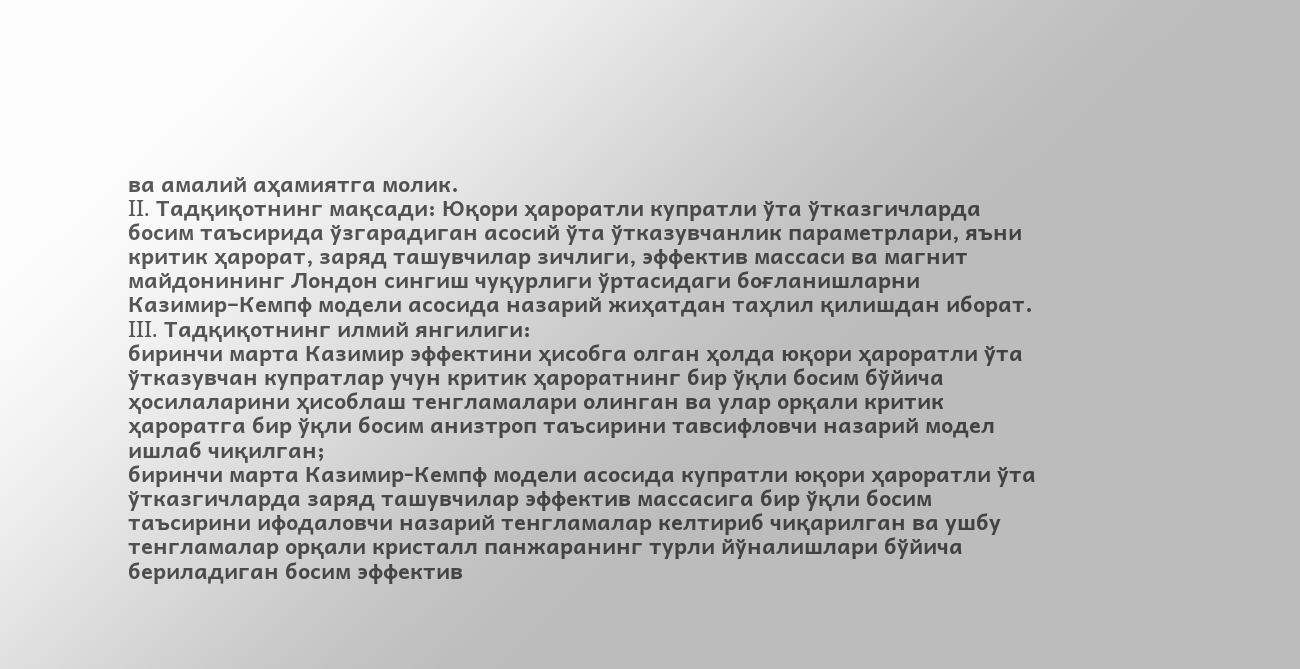ва амалий аҳамиятга молик.
II. Тадқиқотнинг мақсади: Юқори ҳароратли купратли ўта ўтказгичларда босим таъсирида ўзгарадиган асосий ўта ўтказувчанлик параметрлари, яъни критик ҳарорат, заряд ташувчилар зичлиги, эффектив массаси ва магнит майдонининг Лондон сингиш чуқурлиги ўртасидаги боғланишларни Казимир–Кемпф модели асосида назарий жиҳатдан таҳлил қилишдан иборат.
III. Тадқиқотнинг илмий янгилиги:
биринчи марта Казимир эффектини ҳисобга олган ҳолда юқори ҳароратли ўта ўтказувчан купратлар учун критик ҳароратнинг бир ўқли босим бўйича ҳосилаларини ҳисоблаш тенгламалари олинган ва улар орқали критик ҳароратга бир ўқли босим анизтроп таъсирини тавсифловчи назарий модел ишлаб чиқилган;
биринчи марта Казимир-Кемпф модели асосида купратли юқори ҳароратли ўта ўтказгичларда заряд ташувчилар эффектив массасига бир ўқли босим таъсирини ифодаловчи назарий тенгламалар келтириб чиқарилган ва ушбу тенгламалар орқали кристалл панжаранинг турли йўналишлари бўйича бериладиган босим эффектив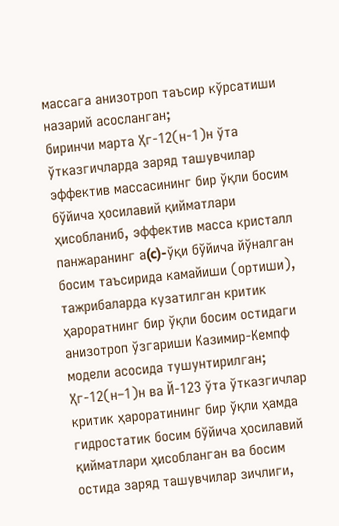массага анизотроп таъсир кўрсатиши назарий асосланган;
биринчи марта Ҳг-12(н-1)н ўта ўтказгичларда заряд ташувчилар эффектив массасининг бир ўқли босим бўйича ҳосилавий қийматлари ҳисобланиб, эффектив масса кристалл панжаранинг а(c)-ўқи бўйича йўналган босим таъсирида камайиши (ортиши), тажрибаларда кузатилган критик ҳароратнинг бир ўқли босим остидаги анизотроп ўзгариши Казимир-Кемпф модели асосида тушунтирилган;
Ҳг-12(н–1)н ва Й-123 ўта ўтказгичлар критик ҳароратининг бир ўқли ҳамда гидростатик босим бўйича ҳосилавий қийматлари ҳисобланган ва босим остида заряд ташувчилар зичлиги,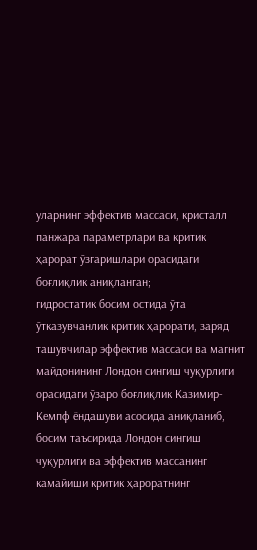уларнинг эффектив массаси, кристалл панжара параметрлари ва критик ҳарорат ўзгаришлари орасидаги боғлиқлик аниқланган;
гидростатик босим остида ўта ўтказувчанлик критик ҳарорати, заряд ташувчилар эффектив массаси ва магнит майдонининг Лондон сингиш чуқурлиги орасидаги ўзаро боғлиқлик Казимир-Кемпф ёндашуви асосида аниқланиб, босим таъсирида Лондон сингиш чуқурлиги ва эффектив массанинг камайиши критик ҳароратнинг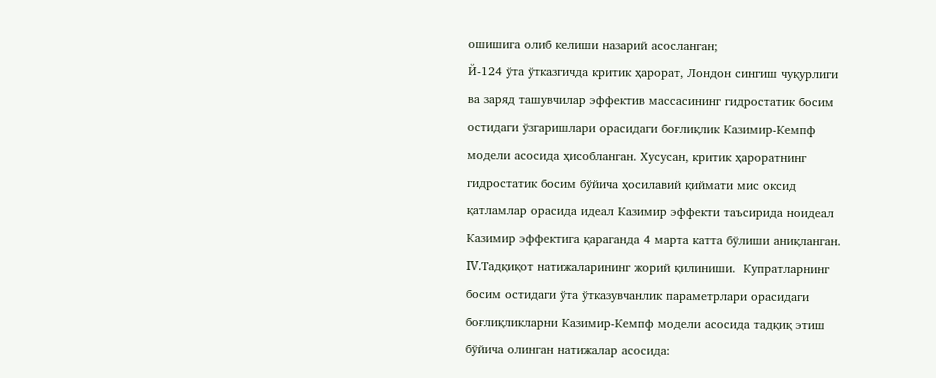ошишига олиб келиши назарий асосланган;
Й-124 ўта ўтказгичда критик ҳарорат, Лондон сингиш чуқурлиги ва заряд ташувчилар эффектив массасининг гидростатик босим остидаги ўзгаришлари орасидаги боғлиқлик Казимир-Кемпф модели асосида ҳисобланган. Хусусан, критик ҳароратнинг гидростатик босим бўйича ҳосилавий қиймати мис оксид қатламлар орасида идеал Казимир эффекти таъсирида ноидеал Казимир эффектига қараганда 4 марта катта бўлиши аниқланган.
IV.Тадқиқот натижаларининг жорий қилиниши.  Купратларнинг босим остидаги ўта ўтказувчанлик параметрлари орасидаги боғлиқликларни Казимир-Кемпф модели асосида тадқиқ этиш бўйича олинган натижалар асосида: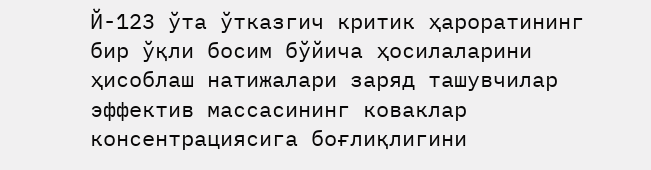Й-123 ўта ўтказгич критик ҳароратининг бир ўқли босим бўйича ҳосилаларини ҳисоблаш натижалари заряд ташувчилар эффектив массасининг коваклар консентрациясига боғлиқлигини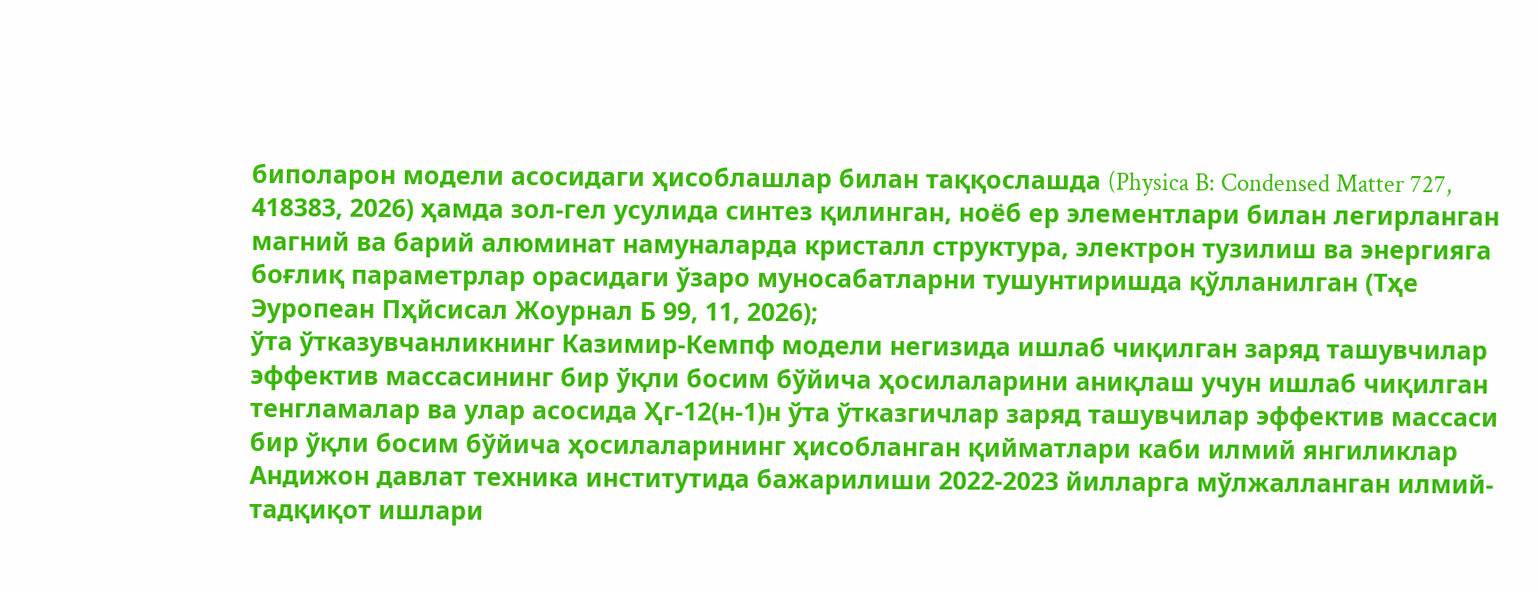биполарон модели асосидаги ҳисоблашлар билан таққослашда (Physica B: Condensed Matter 727, 418383, 2026) ҳамда зол-гел усулида синтез қилинган, ноёб ер элементлари билан легирланган магний ва барий алюминат намуналарда кристалл структура, электрон тузилиш ва энергияга боғлиқ параметрлар орасидаги ўзаро муносабатларни тушунтиришда қўлланилган (Тҳе Эуропеан Пҳйсиcал Жоурнал Б 99, 11, 2026);
ўта ўтказувчанликнинг Казимир-Кемпф модели негизида ишлаб чиқилган заряд ташувчилар эффектив массасининг бир ўқли босим бўйича ҳосилаларини аниқлаш учун ишлаб чиқилган тенгламалар ва улар асосида Ҳг-12(н-1)н ўта ўтказгичлар заряд ташувчилар эффектив массаси бир ўқли босим бўйича ҳосилаларининг ҳисобланган қийматлари каби илмий янгиликлар  Андижон давлат техника институтида бажарилиши 2022-2023 йилларга мўлжалланган илмий-тадқиқот ишлари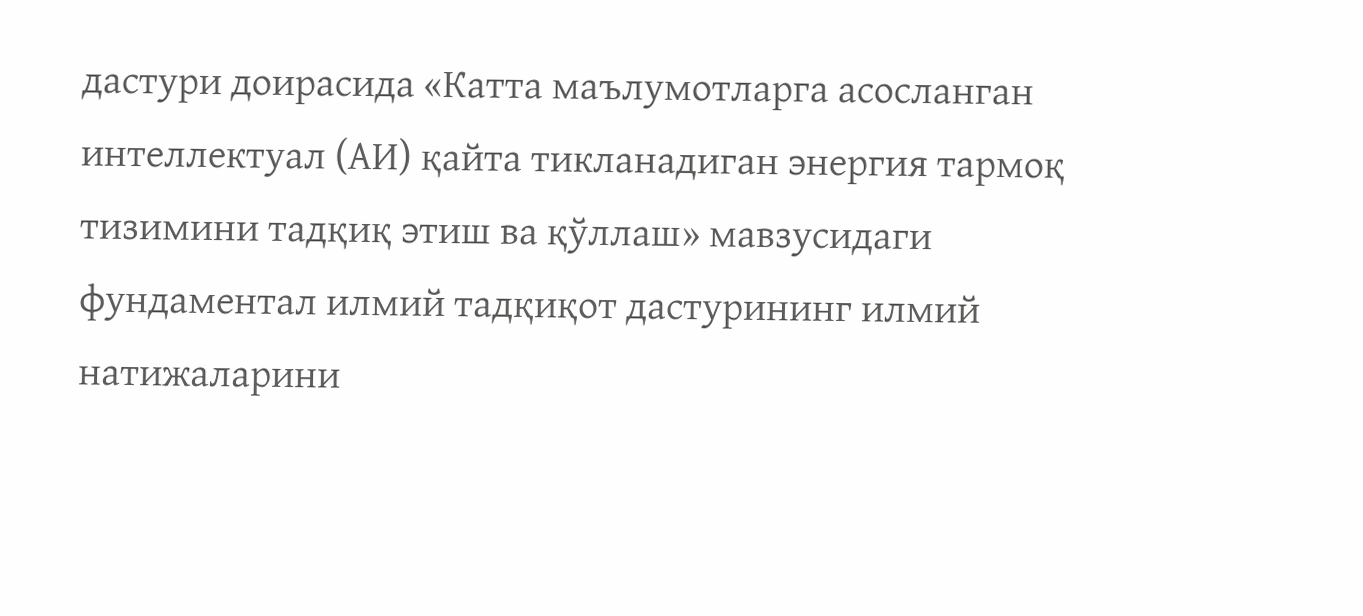дастури доирасида «Катта маълумотларга асосланган интеллектуал (АИ) қайта тикланадиган энергия тармоқ тизимини тадқиқ этиш ва қўллаш» мавзусидаги фундаментал илмий тадқиқот дастурининг илмий натижаларини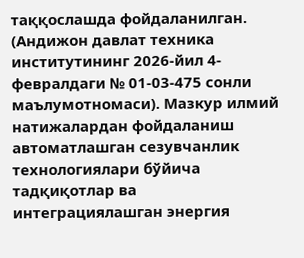таққослашда фойдаланилган. (Андижон давлат техника институтининг 2026-йил 4-февралдаги № 01-03-475 сонли маълумотномаси). Мазкур илмий натижалардан фойдаланиш автоматлашган сезувчанлик технологиялари бўйича тадқиқотлар ва интеграциялашган энергия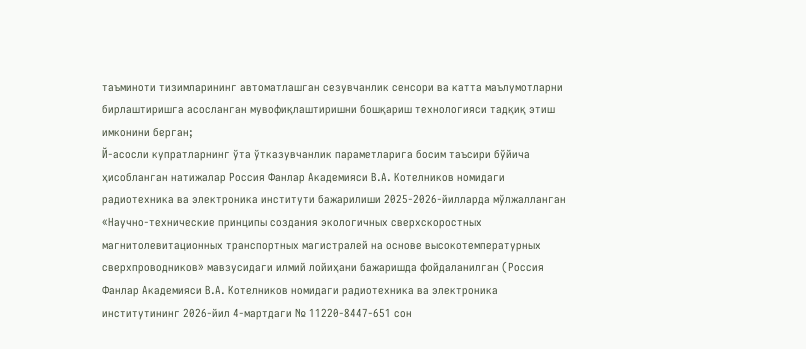таъминоти тизимларининг автоматлашган сезувчанлик сенсори ва катта маълумотларни бирлаштиришга асосланган мувофиқлаштиришни бошқариш технологияси тадқиқ этиш имконини берган;
Й-асосли купратларнинг ўта ўтказувчанлик параметларига босим таъсири бўйича ҳисобланган натижалар Россия Фанлар Академияси В.А. Котелников номидаги радиотехника ва электроника институти бажарилиши 2025-2026-йилларда мўлжалланган «Научно-технические принципы создания экологичных сверхскоростных магнитолевитационных транспортных магистралей на основе высокотемпературных сверхпроводников» мавзусидаги илмий лойиҳани бажаришда фойдаланилган (Россия Фанлар Академияси В.А. Котелников номидаги радиотехника ва электроника институтининг 2026-йил 4-мартдаги № 11220-8447-651 сон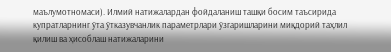маълумотномаси). Илмий натижалардан фойдаланиш ташқи босим таъсирида купратларнинг ўта ўтказувчанлик параметрлари ўзгаришларини миқдорий таҳлил қилиш ва ҳисоблаш натижаларини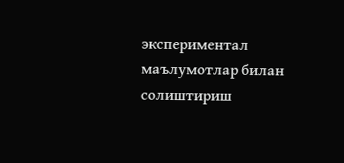экспериментал маълумотлар билан солиштириш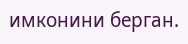имконини берган.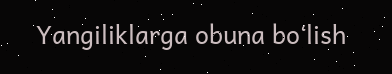Yangiliklarga obuna bo‘lish